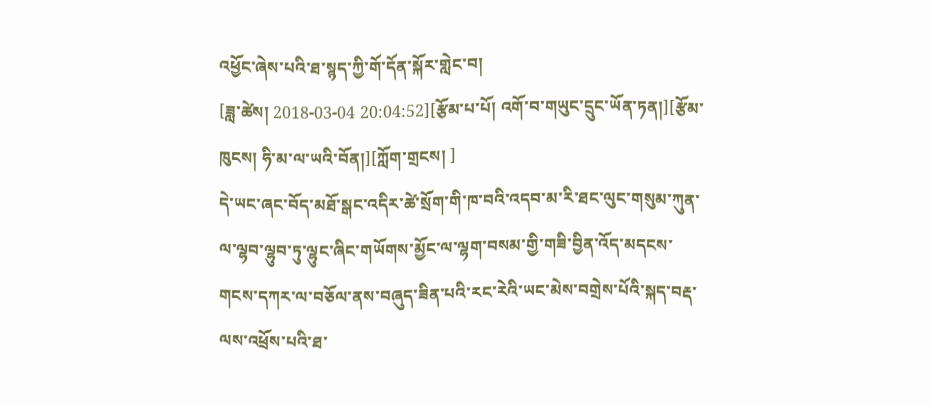འཕྱོང་ཞེས་པའི་ཐ་སྙད་ཀྱི་གོ་དོན་སྐོར་གླེང་བ།
[ཟླ་ཚེས། 2018-03-04 20:04:52][རྩོམ་པ་པོ། འགོ་བ་གཡུང་དྲུང་ཡོན་ཏན།][རྩོམ་ཁུངས། ཧི་མ་ལ་ཡའི་བོན།][ཀློག་གྲངས། ]
དེ་ཡང་ཞང་བོད་མཐོ་སྒང་འདིར་ཚེ་སྲོག་གི་ཁ་བའི་འདབ་མ་རི་ཐང་ལུང་གསུམ་ཀུན་ལ་ལྷབ་ལྷུབ་ཏུ་ལྷུང་ཞིང་གཡོགས་མྱོང་ལ་ལྷག་བསམ་གྱི་གཟི་བྱིན་འོད་མདངས་གངས་དཀར་ལ་བཅོལ་ནས་བཞུད་ཟིན་པའི་རང་རེའི་ཡང་མེས་བགྲེས་པོའི་སྐད་བརྡ་ལས་འཕྲོས་པའི་ཐ་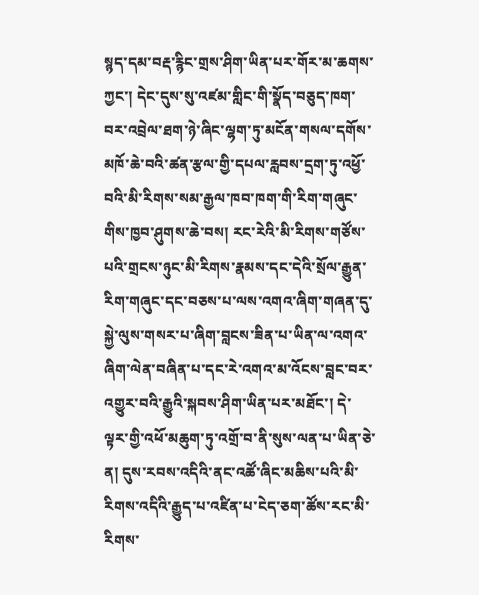སྙད་དམ་བརྡ་རྙིང་གྲས་ཤིག་ཡིན་པར་གོར་མ་ཆགས་ཀྱང་། དེང་དུས་སུ་འཛམ་གླིང་གི་སྣོད་བཅུད་ཁག་བར་འབྲེལ་ཐག་ཉེ་ཞིང་ལྷག་ཏུ་མངོན་གསལ་དགོས་མཁོ་ཆེ་བའི་ཚན་རྩལ་གྱི་དཔལ་རླབས་དྲག་ཏུ་འཕྱོ་བའི་མི་རིགས་སམ་རྒྱལ་ཁབ་ཁག་གི་རིག་གཞུང་གིས་ཁྱབ་ཤུགས་ཆེ་བས། རང་རེའི་མི་རིགས་གཙོས་པའི་གྲངས་ཉུང་མི་རིགས་རྣམས་དང་དེའི་སྲོལ་རྒྱུན་རིག་གཞུང་དང་བཅས་པ་ལས་འགའ་ཞིག་གཞན་དུ་སྐྱེ་ལུས་གསར་པ་ཞིག་བླངས་ཟིན་པ་ཡིན་ལ་འགའ་ཞིག་ལེན་བཞིན་པ་དང་རེ་འགའ་མ་འོངས་བླང་བར་འགྱུར་བའི་རྒྱུའི་སྐབས་ཤིག་ཡིན་པར་མཐོང་། དེ་ལྟར་གྱི་འཕོ་མཆུག་ཏུ་འགྲོ་བ་ནི་སུས་ལན་པ་ཡིན་ཅེ་ན། དུས་རབས་འདིའི་ནང་འཚོ་ཞིང་མཆིས་པའི་མི་རིགས་འདིའི་རྒྱུད་པ་འཛིན་པ་ངེད་ཅག་ཚོས་རང་མི་རིགས་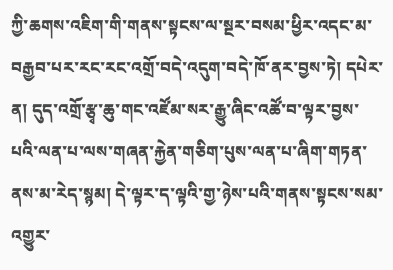ཀྱི་ཆགས་འཇིག་གི་གནས་སྟངས་ལ་སྔར་བསམ་ཕྱིར་འདང་མ་བརྒྱབ་པར་རང་རང་འགྲོ་བདེ་འདུག་བདེ་ཁོ་ནར་བྱས་ཏེ། དཔེར་ན། དུད་འགྲོ་རྩྭ་ཆུ་གང་འཛོམ་སར་རྒྱུ་ཞིང་འཚོ་བ་ལྟར་བྱས་པའི་ལན་པ་ལས་གཞན་རྐྱེན་གཅིག་པུས་ལན་པ་ཞིག་གཏན་ནས་མ་རེད་སྙམ། དེ་ལྟར་ད་ལྟའི་གྱ་ཉེས་པའི་གནས་སྟངས་སམ་འགྱུར་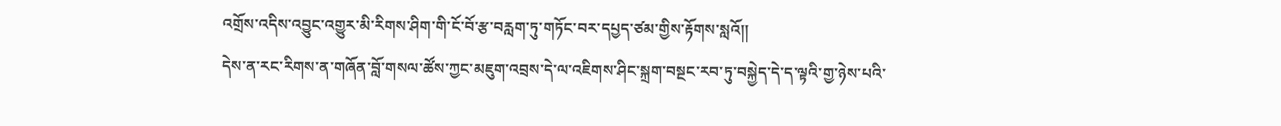འགྲོས་འདིས་འབྱུང་འགྱུར་མི་རིགས་ཤིག་གི་ངོ་བོ་རྩ་བརླག་ཏུ་གཏོང་བར་དཔྱད་ཙམ་གྱིས་རྟོགས་སླའོ།།
དེས་ན་རང་རིགས་ན་གཞོན་བློ་གསལ་ཚོས་ཀྱང་མཇུག་འབྲས་དེ་ལ་འཇིགས་ཤིང་སྐྲག་བསྔང་རབ་ཏུ་བསྐྱེད་དེ་ད་ལྟའི་གྱ་ཉེས་པའི་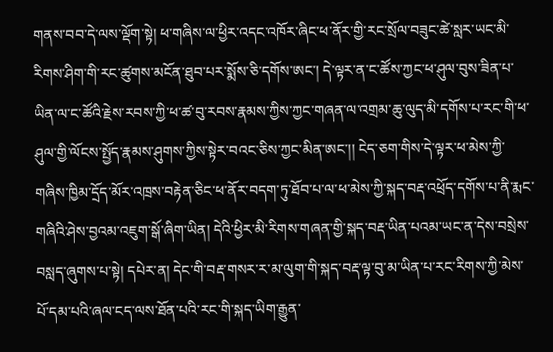གནས་བབ་དེ་ལས་ལྡོག་སྟེ། ཕ་གཞིས་ལ་ཕྱིར་འདང་འཁོར་ཞིང་ཕ་ནོར་གྱི་རང་སྲོལ་བཟུང་ཚེ་སླར་ཡང་མི་རིགས་ཤིག་གི་རང་ཚུགས་མངོན་ཐུབ་པར་སྨོས་ཅི་དགོས་ཨང་། དེ་ལྟར་ན་ང་ཚོས་ཀྱང་ཕ་ཤུལ་བུས་ཟིན་པ་ཡིན་ལ་ང་ཚོའི་རྗེས་རབས་ཀྱི་ཕ་ཚ་བུ་རབས་རྣམས་ཀྱིས་ཀྱང་གཞན་ལ་འགྲམ་ཆུ་ལུད་མི་དགོས་པ་རང་གི་ཕ་ཤུལ་གྱི་ལོངས་སྤྱོད་རྣམས་ཤུགས་ཀྱིས་སྟེར་བའང་ཅིས་ཀྱང་མིན་ཨང་།། ངེད་ཅག་གིས་དེ་ལྟར་ཕ་མེས་ཀྱི་གཞིས་ཁྱིམ་དྲོད་མོར་འཁྲས་བརྟེན་ཅིང་ཕ་ནོར་བདག་ཏུ་ཐོབ་པ་ལ་ཕ་མེས་ཀྱི་སྐད་བརྡ་འཕྲོད་དགོས་པ་ནི་རྨང་གཞིའི་ཤེས་བྱའམ་འཇུག་སྒོ་ཞིག་ཡིན། དེའི་ཕྱིར་མི་རིགས་གཞན་གྱི་སྐད་བརྡ་ཡིན་པའམ་ཡང་ན་དེས་བསྲེས་བསླད་ཞུགས་པ་སྟེ། དཔེར་ན། དེང་གི་བརྡ་གསར་ར་མ་ལུག་གི་སྐད་བརྡ་ལྟ་བུ་མ་ཡིན་པ་རང་རིགས་ཀྱི་མེས་པོ་དམ་པའི་ཞལ་ངད་ལས་ཐོན་པའི་རང་གི་སྐད་ཡིག་རྒྱུན་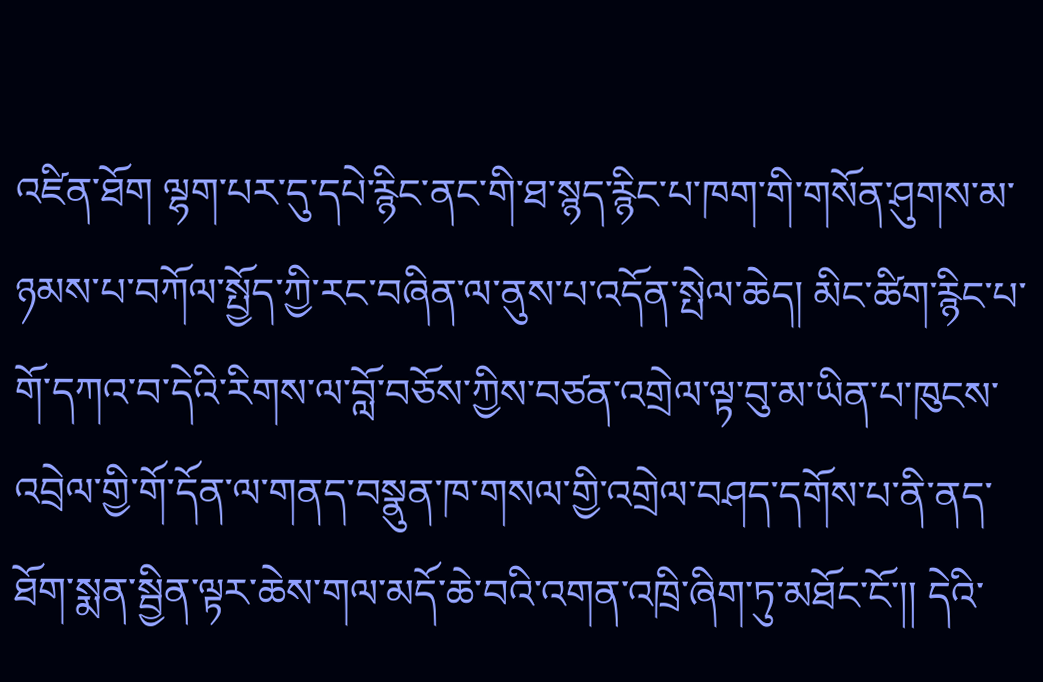འཛིན་ཐོག ལྷག་པར་དུ་དཔེ་རྙིང་ནང་གི་ཐ་སྙད་རྙིང་པ་ཁག་གི་གསོན་ཤུགས་མ་ཉམས་པ་བཀོལ་སྤྱོད་ཀྱི་རང་བཞིན་ལ་ནུས་པ་འདོན་སྤེལ་ཆེད། མིང་ཚིག་རྙིང་པ་གོ་དཀའ་བ་དེའི་རིགས་ལ་བློ་བཅོས་ཀྱིས་བཙན་འགྲེལ་ལྟ་བུ་མ་ཡིན་པ་ཁུངས་འབྲེལ་གྱི་གོ་དོན་ལ་གནད་བསྣུན་ཁ་གསལ་གྱི་འགྲེལ་བཤད་དགོས་པ་ནི་ནད་ཐོག་སྨན་སྦྱིན་ལྟར་ཆེས་གལ་མདོ་ཆེ་བའི་འགན་འཁྲི་ཞིག་ཏུ་མཐོང་ངོ་།། དེའི་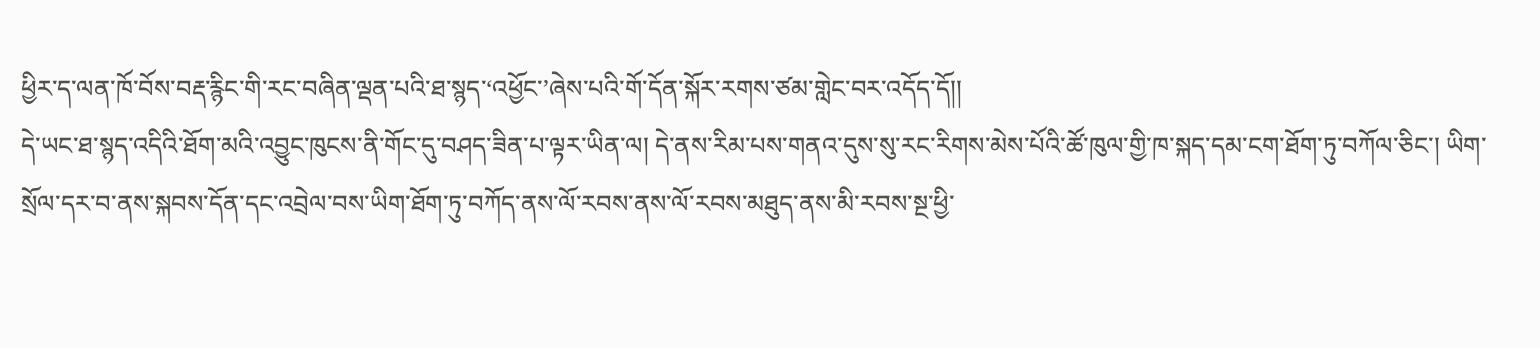ཕྱིར་ད་ལན་ཁོ་བོས་བརྡ་རྙིང་གི་རང་བཞིན་ལྡན་པའི་ཐ་སྙད་‘འཕྱོང་’ཞེས་པའི་གོ་དོན་སྐོར་རགས་ཙམ་གླེང་བར་འདོད་དོ།།
དེ་ཡང་ཐ་སྙད་འདིའི་ཐོག་མའི་འབྱུང་ཁུངས་ནི་གོང་དུ་བཤད་ཟིན་པ་ལྟར་ཡིན་ལ། དེ་ནས་རིམ་པས་གནའ་དུས་སུ་རང་རིགས་མེས་པོའི་ཚོ་ཁུལ་གྱི་ཁ་སྐད་དམ་ངག་ཐོག་ཏུ་བཀོལ་ཅིང་། ཡིག་སྲོལ་དར་བ་ནས་སྐབས་དོན་དང་འབྲེལ་བས་ཡིག་ཐོག་ཏུ་བཀོད་ནས་ལོ་རབས་ནས་ལོ་རབས་མཐུད་ནས་མི་རབས་སྔ་ཕྱི་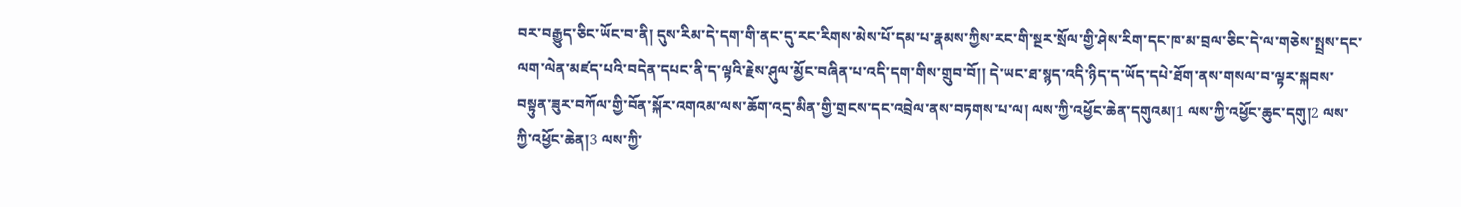བར་བརྒྱུད་ཅིང་ཡོང་བ་ནི། དུས་རིམ་དེ་དག་གི་ནང་དུ་རང་རིགས་མེས་པོ་དམ་པ་རྣམས་ཀྱིས་རང་གི་སྔར་སྲོལ་གྱི་ཤེས་རིག་དང་ཁ་མ་བྲལ་ཅིང་དེ་ལ་གཅེས་སྤྲས་དང་ལག་ལེན་མཛད་པའི་བདེན་དཔང་ནི་ད་ལྟའི་རྗེས་ཤུལ་མྱོང་བཞིན་པ་འདི་དག་གིས་གྲུབ་བོ།། དེ་ཡང་ཐ་སྙད་འདི་ཉིད་ད་ཡོད་དཔེ་ཐོག་ནས་གསལ་བ་ལྟར་སྐབས་བསྟུན་ཟུར་བཀོལ་གྱི་བོན་སྐོར་འགའམ་ལས་ཆོག་འདྲ་མིན་གྱི་གྲངས་དང་འབྲེལ་ནས་བཏགས་པ་ལ། ལས་ཀྱི་འཕྱོང་ཆེན་དགུའམ།1 ལས་ཀྱི་འཕྱོང་ཆུང་དགུ།2 ལས་ཀྱི་འཕྱོང་ཆེན།3 ལས་ཀྱི་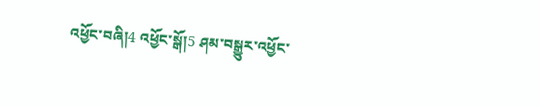འཕྱོང་བཞི།4 འཕྱོང་སྒོ།5 ཤམ་བསྒྱུར་འཕྱོང་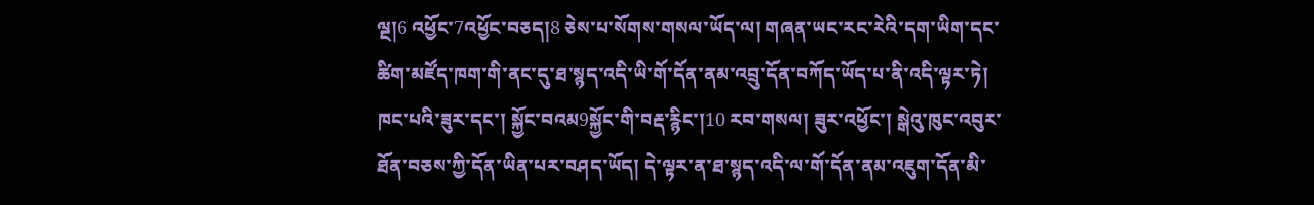ལྔ།6 འཕྱོང་7འཕྱོང་བཅད།8 ཅེས་པ་སོགས་གསལ་ཡོད་ལ། གཞན་ཡང་རང་རེའི་དག་ཡིག་དང་ཚིག་མཛོད་ཁག་གི་ནང་དུ་ཐ་སྙད་འདི་ཡི་གོ་དོན་ནམ་འབྲུ་དོན་བཀོད་ཡོད་པ་ནི་འདི་ལྟར་ཏེ། ཁང་པའི་ཟུར་དང་། སྐྱོང་བའམ9སྐྱོང་གི་བརྡ་རྙིང་།10 རབ་གསལ། ཟུར་འཕྱོང་། སྒེའུ་ཁུང་འབུར་ཐོན་བཅས་ཀྱི་དོན་ཡིན་པར་བཤད་ཡོད། དེ་ལྟར་ན་ཐ་སྙད་འདི་ལ་གོ་དོན་ནམ་འཇུག་དོན་མི་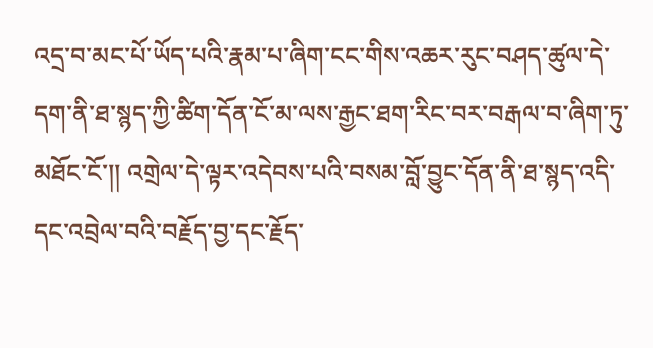འདྲ་བ་མང་པོ་ཡོད་པའི་རྣམ་པ་ཞིག་ངང་གིས་འཆར་རུང་བཤད་ཚུལ་དེ་དག་ནི་ཐ་སྙད་ཀྱི་ཚིག་དོན་ངོ་མ་ལས་རྒྱང་ཐག་རིང་བར་བརྒལ་བ་ཞིག་ཏུ་མཐོང་ངོ་།། འགྲེལ་དེ་ལྟར་འདེབས་པའི་བསམ་བློ་བྱུང་དོན་ནི་ཐ་སྙད་འདི་དང་འབྲེལ་བའི་བརྗོད་བྱ་དང་རྗོད་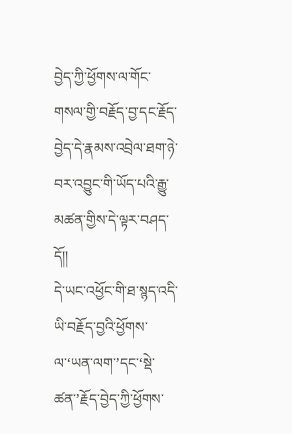བྱེད་ཀྱི་ཕྱོགས་ལ་གོང་གསལ་གྱི་བརྗོད་བྱ་དང་རྗོད་བྱེད་དེ་རྣམས་འབྲེལ་ཐག་ཉེ་བར་འབྱུང་གི་ཡོད་པའི་རྒྱུ་མཚན་གྱིས་དེ་ལྟར་བཤད་དོ།།
དེ་ཡང་འཕྱོང་གི་ཐ་སྙད་འདི་ཡི་བརྗོད་བྱའི་ཕྱོགས་ལ་‘ཡན་ལག་’དང་‘སྡེ་ཚན་’རྗོད་བྱེད་ཀྱི་ཕྱོགས་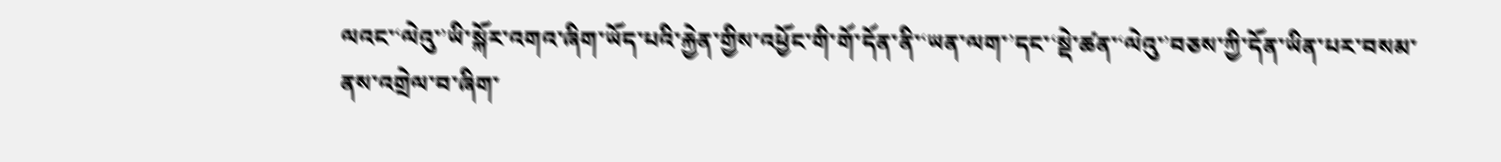ལའང་‘ལེའུ་’ཡི་སྐོར་འགའ་ཞིག་ཡོད་པའི་རྐྱེན་གྱིས་འཕྱོང་གི་གོ་དོན་ནི་‘ཡན་ལག་’དང་‘སྡེ་ཚན་‘ལེའུ་’བཅས་ཀྱི་དོན་ཡིན་པར་བསམ་ནས་འགྲེལ་བ་ཞིག་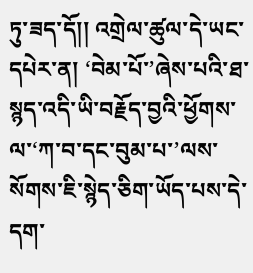ཏུ་ཟད་དོ།། འགྲེལ་ཚུལ་དེ་ཡང་དཔེར་ན། ‘བེམ་པོ་’ཞེས་པའི་ཐ་སྙད་འདི་ཡི་བརྗོད་བྱའི་ཕྱོགས་ལ་‘ཀ་བ་དང་བུམ་པ་’ལས་སོགས་ཇི་སྙེད་ཅིག་ཡོད་པས་དེ་དག་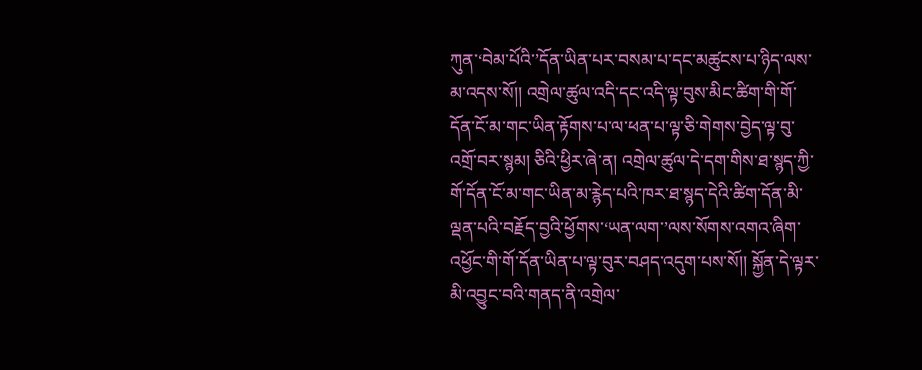ཀུན་‘བེམ་པོའི་’དོན་ཡིན་པར་བསམ་པ་དང་མཚུངས་པ་ཉིད་ལས་མ་འདས་སོ།། འགྲེལ་ཚུལ་འདི་དང་འདི་ལྟ་བུས་མིང་ཚིག་གི་གོ་དོན་ངོ་མ་གང་ཡིན་རྟོགས་པ་ལ་ཕན་པ་ལྟ་ཅི་གེགས་བྱེད་ལྟ་བུ་འགྲོ་བར་སྙམ། ཅིའི་ཕྱིར་ཞེ་ན། འགྲེལ་ཚུལ་དེ་དག་གིས་ཐ་སྙད་ཀྱི་གོ་དོན་ངོ་མ་གང་ཡིན་མ་རྙེད་པའི་ཁར་ཐ་སྙད་དེའི་ཚིག་དོན་མི་ལྡན་པའི་བརྗོད་བྱའི་ཕྱོགས་‘ཡན་ལག་’ལས་སོགས་འགའ་ཞིག་འཕྱོང་གི་གོ་དོན་ཡིན་པ་ལྟ་བུར་བཤད་འདུག་པས་སོ།། སྐྱོན་དེ་ལྟར་མི་འབྱུང་བའི་གནད་ནི་འགྲེལ་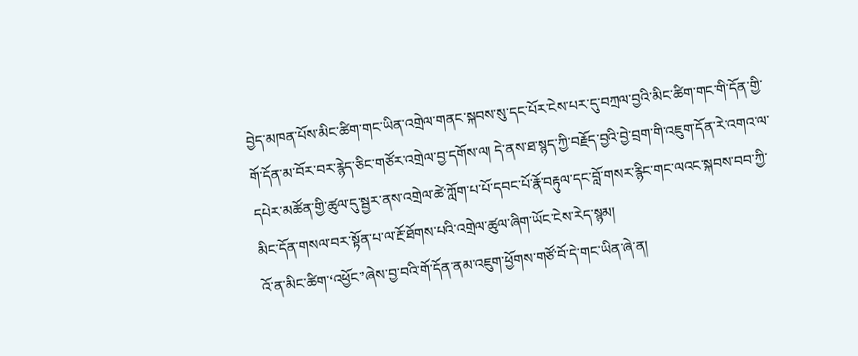བྱེད་མཁན་པོས་མིང་ཚིག་གང་ཡིན་འགྲེལ་གནང་སྐབས་སུ་དང་པོར་ངེས་པར་དུ་བཀྲལ་བྱའི་མིང་ཚིག་གང་གི་དོན་གྱི་གོ་དོན་མ་བོར་བར་རྙེད་ཅིང་གཙོར་འགྲེལ་བྱ་དགོས་ལ། དེ་ནས་ཐ་སྙད་ཀྱི་བརྗོད་བྱའི་བྱེ་བྲག་གི་འཇུག་དོན་རེ་འགའ་ལ་དཔེར་མཚོན་གྱི་ཚུལ་དུ་སྦྱར་ནས་འགྲེལ་ཚེ་ཀློག་པ་པོ་དབང་པོ་རྣོ་བརྟུལ་དང་བློ་གསར་རྙིང་གང་ལའང་སྐབས་བབ་ཀྱི་མིང་དོན་གསལ་བར་སྟོན་པ་ལ་རྔོ་ཐོགས་པའི་འགྲེལ་ཚུལ་ཞིག་ཡོང་ངེས་རེད་སྙམ།
འོ་ན་མིང་ཚིག་‘འཕྱོང་’ཞེས་བྱ་བའི་གོ་དོན་ནམ་འཇུག་ཕྱོགས་གཙོ་བོ་དེ་གང་ཡིན་ཞེ་ན།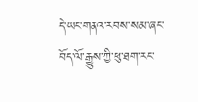དེ་ཡང་གནའ་རབས་སམ་ཞང་བོད་ལོ་རྒྱུས་ཀྱི་ཕུ་ཐག་རང་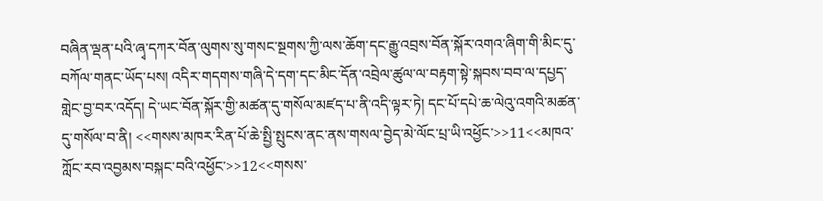བཞིན་ལྡན་པའི་ཞྭ་དཀར་བོན་ལུགས་སུ་གསང་སྔགས་ཀྱི་ལས་ཆོག་དང་རྒྱུ་འབྲས་བོན་སྐོར་འགའ་ཞིག་གི་མིང་དུ་བཀོལ་གནང་ཡོད་པས། འདིར་གདགས་གཞི་དེ་དག་དང་མིང་དོན་འབྲེལ་ཚུལ་ལ་བརྟག་སྟེ་སྐབས་བབ་ལ་དཔྱད་གླེང་བྱ་བར་འདོད། དེ་ཡང་བོན་སྐོར་གྱི་མཚན་དུ་གསོལ་མཛད་པ་ནི་འདི་ལྟར་ཏེ། དང་པོ་དཔེ་ཆ་ལེའུ་འགའི་མཚན་དུ་གསོལ་བ་ནི། <<གསས་མཁར་རིན་པོ་ཆེ་སྤྱི་སྤུངས་ནང་ནས་གསལ་བྱེད་མེ་ལོང་པྲ་ཡི་འཕྱོང་>>11<<མཁའ་ཀློང་རབ་འབྱམས་བསྐང་བའི་འཕྱོང་>>12<<གསས་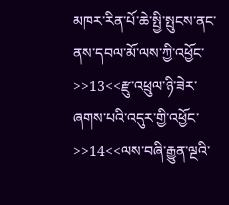མཁར་རིན་པོ་ཆེ་སྤྱི་སྤུངས་ནང་ནས་དབལ་མོ་ལས་ཀྱི་འཕྱོང་>>13<<རྫུ་འཕྲུལ་ཉི་ཟེར་ཞགས་པའི་འདུར་གྱི་འཕྱོང་>>14<<ལས་བཞི་རྒྱུན་ལྔའི་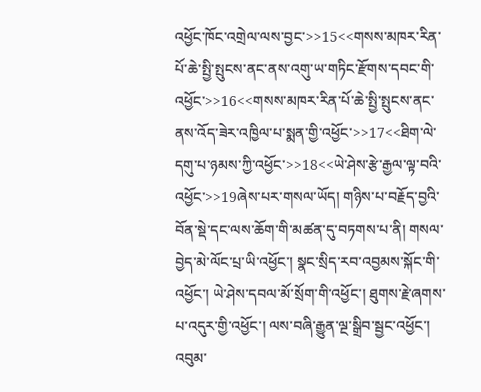འཕྱོང་ཁོང་འགྲེལ་ལས་བྱང་>>15<<གསས་མཁར་རིན་པོ་ཆེ་སྤྱི་སྤུངས་ནང་ནས་འགུ་ཡ་གཏིང་རྫོགས་དབང་གི་འཕྱོང་>>16<<གསས་མཁར་རིན་པོ་ཆེ་སྤྱི་སྤུངས་ནང་ནས་འོད་ཟེར་འཁྱིལ་པ་སྨན་གྱི་འཕྱོང་>>17<<ཐིག་ལེ་དགུ་པ་ཉམས་ཀྱི་འཕྱོང་>>18<<ཡེ་ཤེས་རྩེ་རྒྱལ་ལྟ་བའི་འཕྱོང་>>19ཞེས་པར་གསལ་ཡོད། གཉིས་པ་བརྗོད་བྱའི་བོན་སྡེ་དང་ལས་ཆོག་གི་མཚན་དུ་བཏགས་པ་ནི། གསལ་བྱེད་མེ་ལོང་པྲ་ཡི་འཕྱོང་། སྣང་སྲིད་རབ་འབྱམས་སྐོང་གི་འཕྱོང་། ཡེ་ཤེས་དབལ་མོ་སྲོག་གི་འཕྱོང་། ཐུགས་རྗེ་ཞགས་པ་འདུར་གྱི་འཕྱོང་། ལས་བཞི་རྒྱུན་ལྔ་སྒྲིབ་སྦྱང་འཕྱོང་། འབུམ་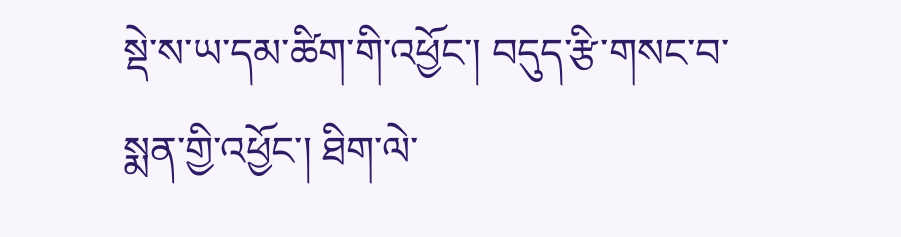སྡེ་ས་ཡ་དམ་ཚིག་གི་འཕྱོང་། བདུད་རྩི་གསང་བ་སྨན་གྱི་འཕྱོང་། ཐིག་ལེ་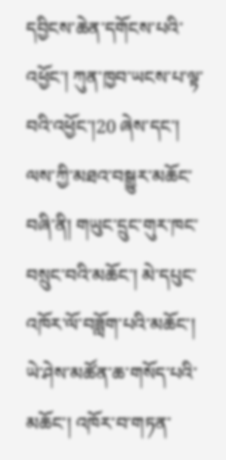དབྱིངས་ཆེན་དགོངས་པའི་འཕྱོང་། ཀུན་ཁྱབ་ཡངས་པ་ལྟ་བའི་འཕྱོང་།20 ཞེས་དང་། ལས་ཀྱི་མཐའ་བསྒྱུར་མཆོང་བཞི་ནི། གཡུང་དྲུང་གུར་ཁང་བསྲུང་བའི་མཆོང་། མེ་དཔུང་འཁོར་ལོ་བཟློག་པའི་མཆོང་། ཡེ་ཤེས་མཚོན་ཆ་གསོད་པའི་མཆོང་། འཁོར་བ་གཏན་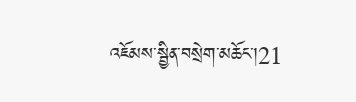འཇོམས་སྦྱིན་བསྲེག་མཆོང་།21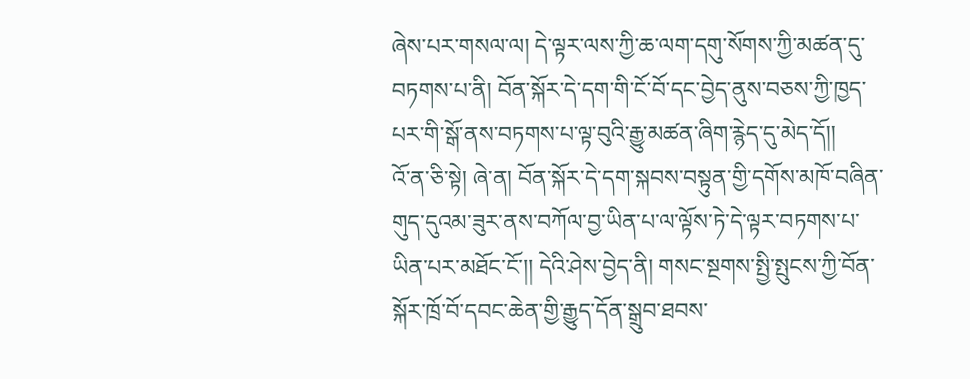ཞེས་པར་གསལ་ལ། དེ་ལྟར་ལས་ཀྱི་ཆ་ལག་དགུ་སོགས་ཀྱི་མཚན་དུ་བཏགས་པ་ནི། བོན་སྐོར་དེ་དག་གི་ངོ་བོ་དང་བྱེད་ནུས་བཅས་ཀྱི་ཁྱད་པར་གི་སྒོ་ནས་བཏགས་པ་ལྟ་བུའི་རྒྱུ་མཚན་ཞིག་རྙེད་དུ་མེད་དོ།།
འོ་ན་ཅི་སྟེ། ཞེ་ན། བོན་སྐོར་དེ་དག་སྐབས་བསྟུན་གྱི་དགོས་མཁོ་བཞིན་གུད་དུའམ་ཟུར་ནས་བཀོལ་བྱ་ཡིན་པ་ལ་ལྟོས་ཏེ་དེ་ལྟར་བཏགས་པ་ཡིན་པར་མཐོང་ངོ་།། དེའི་ཤེས་བྱེད་ནི། གསང་སྔགས་སྤྱི་སྤུངས་ཀྱི་བོན་སྐོར་ཁྲོ་བོ་དབང་ཆེན་གྱི་རྒྱུད་དོན་སྒྲུབ་ཐབས་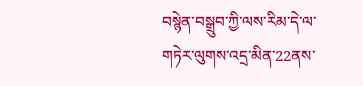བསྙེན་བསྒྲུབ་ཀྱི་ལས་རིམ་དེ་ལ་གཏེར་ལུགས་འདྲ་མིན་22ནས་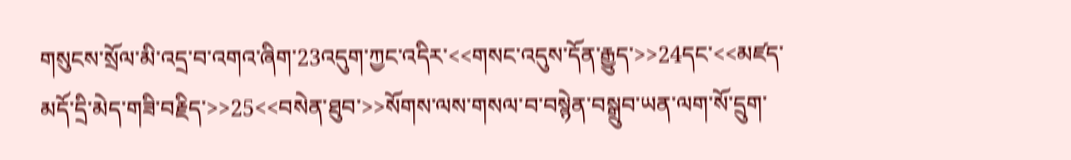གསུངས་སྲོལ་མི་འདྲ་བ་འགའ་ཞིག་23འདུག་ཀྱང་འདིར་<<གསང་འདུས་དོན་རྒྱུད་>>24དང་<<མཛད་མདོ་དྲི་མེད་གཟི་བརྗིད་>>25<<བསེན་ཐུབ་>>སོགས་ལས་གསལ་བ་བསྙེན་བསྒྲུབ་ཡན་ལག་སོ་དྲུག་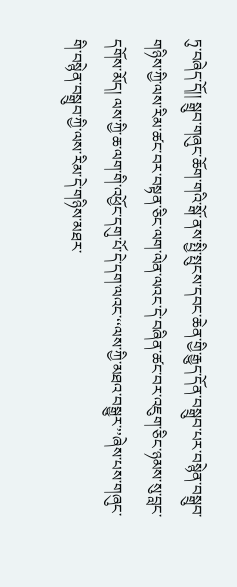ཏུ་བཞེད་དོ།། སྒྲུབ་གཞུང་ཆོག་གའི་སྒོ་ནས་སྤྱི་སྤུངས་དབང་ཆེན་གྱི་རྒྱུད་དོན་བསྒྲུབ་པར་བསྙེན་བསྒྲུབ་གཉིས་ཀྱི་ལས་རིམ་ཚང་བར་བསྟན་ཅིང་ལག་ལེན་ལའང་དེ་བཞིན་ཚང་བར་འཇུག་ཅིང་ཉམས་སུ་བླང་དགོས་མོད། ལས་ཀྱི་ཆ་ལག་གི་འཕྱོང་དགུ་པོ་དེ་དག་ལའང་‘‘ལས་ཀྱི་མཐའ་བསྒྱུར་’’ཞེས་པས་གཞུང་གི་བསྙེན་བསྒྲུབ་ཀྱི་ལས་རིམ་དེ་གཉིས་མཐར་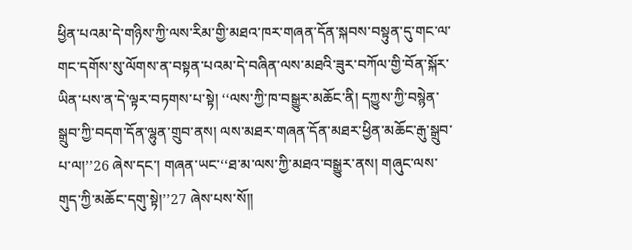ཕྱིན་པའམ་དེ་གཉིས་ཀྱི་ལས་རིམ་གྱི་མཐའ་ཁར་གཞན་དོན་སྐབས་བསྟུན་དུ་གང་ལ་གང་དགོས་སུ་ལོགས་ན་བསྟན་པའམ་དེ་བཞིན་ལས་མཐའི་ཟུར་བཀོལ་གྱི་བོན་སྐོར་ཡིན་པས་ན་དེ་ལྟར་བཏགས་པ་སྟེ། ‘‘ལས་ཀྱི་ཁ་བསྒྱུར་མཆོང་ནི། དཀྱུས་ཀྱི་བསྙེན་སྒྲུབ་ཀྱི་བདག་དོན་ལྷུན་གྲུབ་ནས། ལས་མཐར་གཞན་དོན་མཐར་ཕྱིན་མཆོང་རྒུ་སྒྲུབ་པ་ལ།’’26 ཞེས་དང་། གཞན་ཡང་‘‘ཐ་མ་ལས་ཀྱི་མཐའ་བསྒྱུར་ནས། གཞུང་ལས་གུད་ཀྱི་མཆོང་དགུ་སྟེ།’’27 ཞེས་པས་སོ།།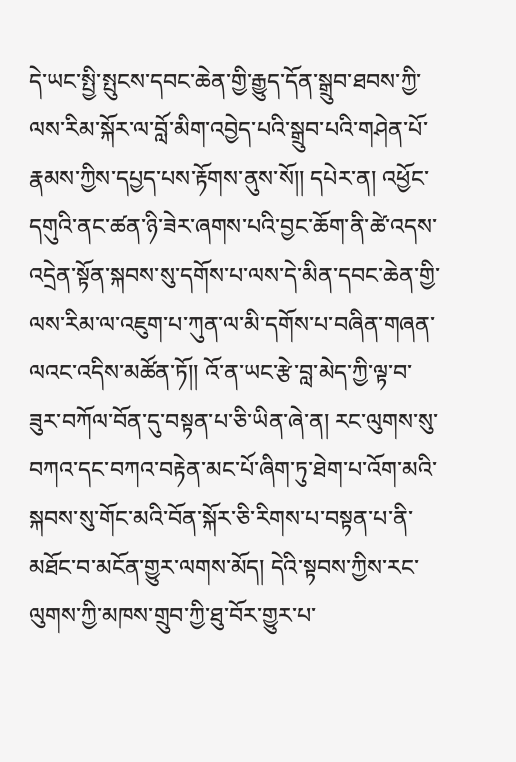དེ་ཡང་སྤྱི་སྤུངས་དབང་ཆེན་གྱི་རྒྱུད་དོན་སྒྲུབ་ཐབས་ཀྱི་ལས་རིམ་སྐོར་ལ་བློ་མིག་འབྱེད་པའི་སྒྲུབ་པའི་གཤེན་པོ་རྣམས་ཀྱིས་དཔྱད་པས་རྟོགས་ནུས་སོ།། དཔེར་ན། འཕྱོང་དགུའི་ནང་ཚན་ཉི་ཟེར་ཞགས་པའི་བྱང་ཆོག་ནི་ཚེ་འདས་འདྲེན་སྟོན་སྐབས་སུ་དགོས་པ་ལས་དེ་མིན་དབང་ཆེན་གྱི་ལས་རིམ་ལ་འཇུག་པ་ཀུན་ལ་མི་དགོས་པ་བཞིན་གཞན་ལའང་འདིས་མཚོན་ཏོ།། འོ་ན་ཡང་རྩེ་བླ་མེད་ཀྱི་ལྟ་བ་ཟུར་བཀོལ་བོན་དུ་བསྟན་པ་ཅི་ཡིན་ཞེ་ན། རང་ལུགས་སུ་བཀའ་དང་བཀའ་བརྟེན་མང་པོ་ཞིག་ཏུ་ཐེག་པ་འོག་མའི་སྐབས་སུ་གོང་མའི་བོན་སྐོར་ཅི་རིགས་པ་བསྟན་པ་ནི་མཐོང་བ་མངོན་གྱུར་ལགས་མོད། དེའི་སྟབས་ཀྱིས་རང་ལུགས་ཀྱི་མཁས་གྲུབ་ཀྱི་ཐུ་བོར་གྱུར་པ་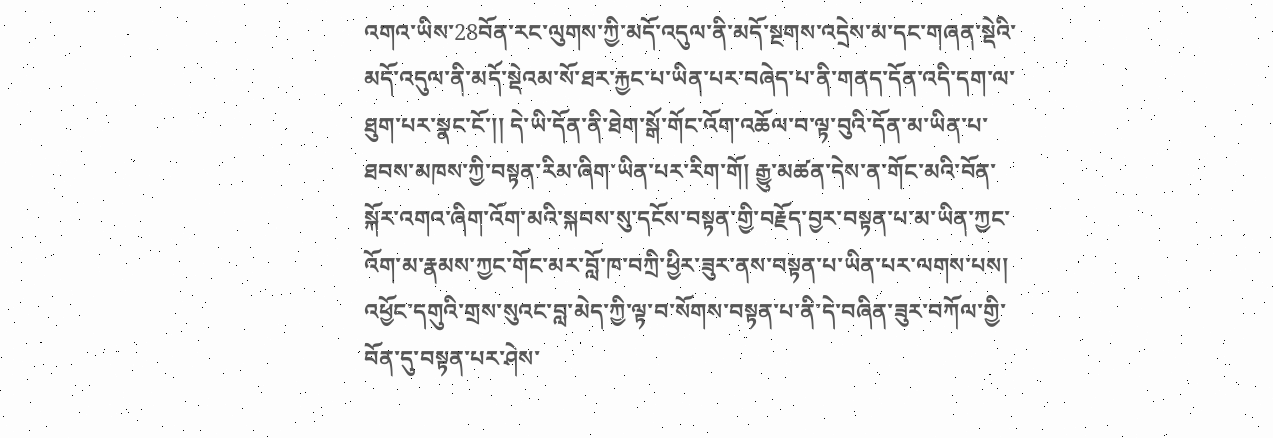འགའ་ཡིས་28བོན་རང་ལུགས་ཀྱི་མདོ་འདུལ་ནི་མདོ་སྔགས་འདྲེས་མ་དང་གཞན་སྡེའི་མདོ་འདུལ་ནི་མདོ་སྡེའམ་སོ་ཐར་རྐྱང་པ་ཡིན་པར་བཞེད་པ་ནི་གནད་དོན་འདི་དག་ལ་ཐུག་པར་སྣང་ངོ་།། དེ་ཡི་དོན་ནི་ཐེག་སྒོ་གོང་འོག་འཆོལ་བ་ལྟ་བུའི་དོན་མ་ཡིན་པ་ཐབས་མཁས་ཀྱི་བསྟན་རིམ་ཞིག་ཡིན་པར་རིག་གོ། རྒྱུ་མཚན་དེས་ན་གོང་མའི་བོན་སྐོར་འགའ་ཞིག་འོག་མའི་སྐབས་སུ་དངོས་བསྟན་གྱི་བརྗོད་བྱར་བསྟན་པ་མ་ཡིན་ཀྱང་འོག་མ་རྣམས་ཀྱང་གོང་མར་བློ་ཁ་བཀྲི་ཕྱིར་ཟུར་ནས་བསྟན་པ་ཡིན་པར་ལགས་པས། འཕྱོང་དགུའི་གྲས་སུའང་བླ་མེད་ཀྱི་ལྟ་བ་སོགས་བསྟན་པ་ནི་དེ་བཞིན་ཟུར་བཀོལ་གྱི་བོན་དུ་བསྟན་པར་ཤེས་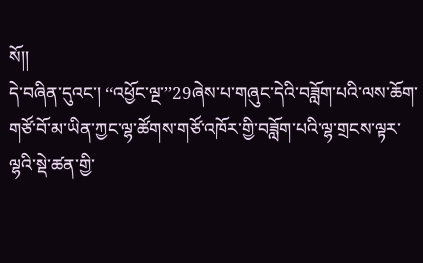སོ།།
དེ་བཞིན་དུའང་། ‘‘འཕྱོང་ལྔ་’’29ཞེས་པ་གཞུང་དེའི་བཟློག་པའི་ལས་ཆོག་གཙོ་བོ་མ་ཡིན་ཀྱང་ལྷ་ཚོགས་གཙོ་འཁོར་གྱི་བཟློག་པའི་ལྷ་གྲངས་ལྟར་ལྷའི་སྡེ་ཚན་གྱི་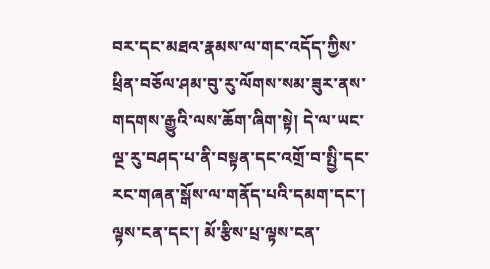བར་དང་མཐའ་རྣམས་ལ་གང་འདོད་ཀྱིས་ཕྲིན་བཅོལ་ཤམ་བུ་རུ་ལོགས་སམ་ཟུར་ནས་གདགས་རྒྱུའི་ལས་ཆོག་ཞིག་སྟེ། དེ་ལ་ཡང་ལྔ་རུ་བཤད་པ་ནི་བསྟན་དང་འགྲོ་བ་སྤྱི་དང་རང་གཞན་སྒོས་ལ་གནོད་པའི་དམག་དང་། ལྟས་ངན་དང་། མོ་རྩིས་པྲ་ལྟས་ངན་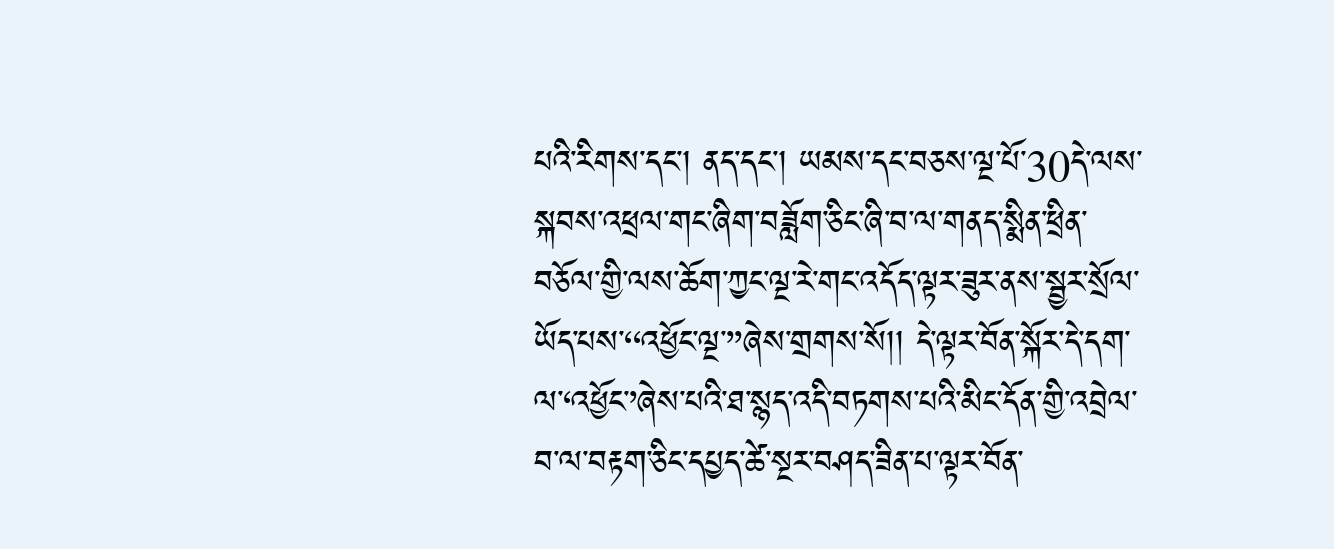པའི་རིགས་དང་། ནད་དང་། ཡམས་དང་བཅས་ལྔ་པོ་30དེ་ལས་སྐབས་འཕྲལ་གང་ཞིག་བཟློག་ཅིང་ཞི་བ་ལ་གནད་སྨིན་ཕྲིན་བཅོལ་གྱི་ལས་ཆོག་ཀྱང་ལྔ་རེ་གང་འདོད་ལྟར་ཟུར་ནས་སྦྱར་སྲོལ་ཡོད་པས་‘‘འཕྱོང་ལྔ་’’ཞེས་གྲགས་སོ།། དེ་ལྟར་བོན་སྐོར་དེ་དག་ལ་‘འཕྱོང་’ཞེས་པའི་ཐ་སྙད་འདི་བཏགས་པའི་མིང་དོན་གྱི་འབྲེལ་བ་ལ་བརྟག་ཅིང་དཔྱད་ཚེ་སྔར་བཤད་ཟིན་པ་ལྟར་བོན་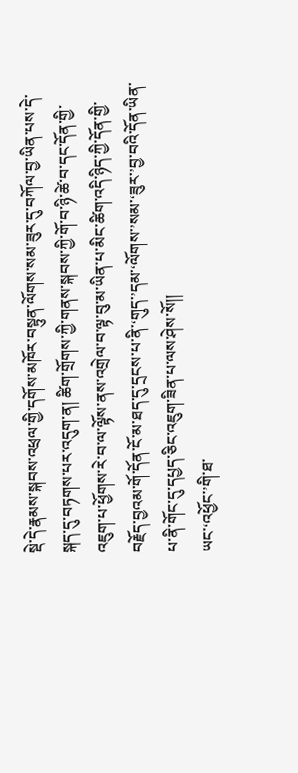སྡེ་དེ་རྣམས་སྐབས་འཕྲལ་གྱི་དགོས་མཁོར་བསྟུན་ལོགས་སམ་ཟུར་དུ་བཀོལ་བྱ་ཡིན་པས་དེ་སྐད་དུ་བཏགས་པར་འདུག་ན། ཚིག་གྲོགས་ཀྱི་གནས་སྐབས་ཀྱི་གོ་བ་ཉི་ཚེ་བ་དང་དོན་གྱི་འཇུག་པ་ཕྱོགས་རེ་བ་ལ་ལྟོས་ནས་འགྲེལ་བ་ལྟ་བུ་མ་ཡིན་པ་མིང་ཚིག་འདི་ཉིད་ཀྱི་དོན་གྱི་བརྗོད་བྱའམ་གོ་དོན་ངོ་མ་ཐད་དུ་དྲངས་པ་ནི་‘གུད་’དམ་‘ལོགས་’སམ་‘ཟུར་’བྱ་བའི་དོན་ཡིན་པ་ནི་གོང་དུ་དཔྱད་ཅིང་འཇུག་ཟིན་པ་ལས་ཤེས་སོ།།
ཡང་‘འཕྱོང་’གི་ཐ་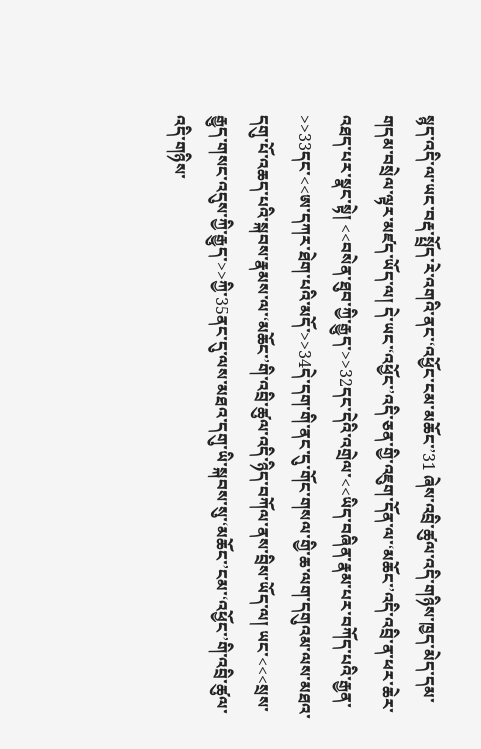སྙད་འདི་ལ་ཡང་བརྡ་སྤྲོད་རེ་འགའི་ནང་‘འཕྱོང་ངམ་མཆོང་’31 ཞེས་འབྲི་ཚུལ་འདི་གཉིས་ཁྱད་མེད་དམ་གདམ་བསྲེལ་ལྟར་མཛད་ཡོད་ལ། དེ་ཡང་‘འཕྱོང་’འདི་ཅན་གྱི་འཇུག་དོན་ལ་‘མཆོང་’འདི་འབྲི་ན་ཕར་ཆེར་འཐད་པར་སྣང་སྟེ། <<བསེན་ཐུབ་ཀྱི་རྒྱུད་>>32དང་དེའི་འགྲེལ་<<ཡིད་བཞིན་རྣམ་པར་བཀོད་པའི་རྒྱན་>>33དང་<<ཨ་དཀར་ཐེག་པའི་མདོ་>>34དེ་དག་གི་ནང་དུ་གོང་གསལ་གྱི་ཆ་ལག་དགུའམ་ལས་མཐའ་དགུ་པོ་འཆད་པའི་སྐབས་རྣམས་ལ་‘མཆོང་’གི་འབྲི་ཚུལ་འདི་ཉིད་བཀོལ་ནས་བྲིས་ཡོད་ལ། ཡང་<<<སྲས་རྒྱུད་གསང་འདུས་ཀྱི་རྒྱུད་>>ཀྱི་35ནང་དུ་ལས་མཐའ་དགུ་ཡི་སྐབས་སུ་‘མཆོང་’ངམ་‘འཕྱོང་’གི་འབྲི་ཚུལ་འདི་གཉིས་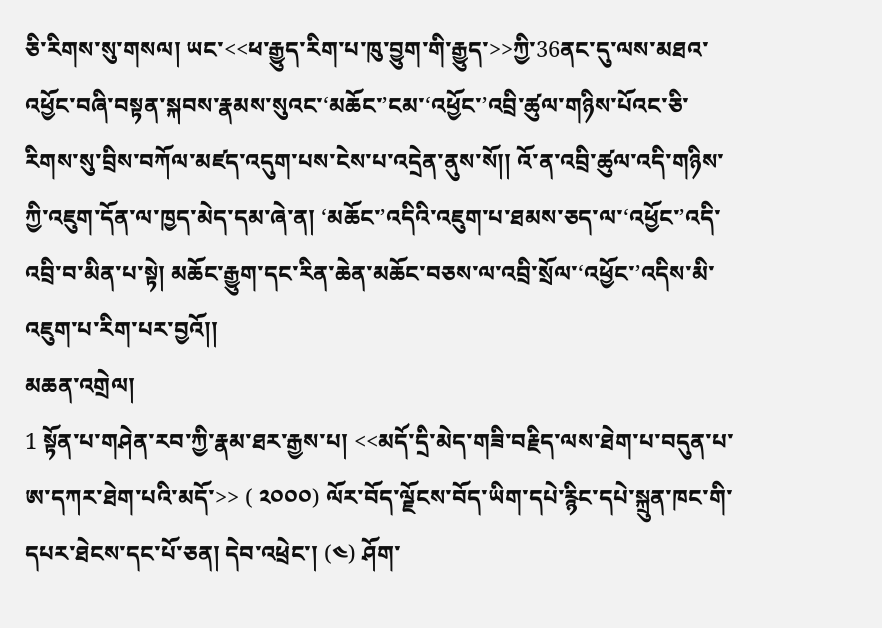ཅི་རིགས་སུ་གསལ། ཡང་<<ཕ་རྒྱུད་རིག་པ་ཁུ་བྱུག་གི་རྒྱུད་>>ཀྱི་36ནང་དུ་ལས་མཐའ་འཕྱོང་བཞི་བསྟན་སྐབས་རྣམས་སུའང་‘མཆོང་’ངམ་‘འཕྱོང་’འབྲི་ཚུལ་གཉིས་པོའང་ཅི་རིགས་སུ་བྲིས་བཀོལ་མཛད་འདུག་པས་ངེས་པ་འདྲེན་ནུས་སོ།། འོ་ན་འབྲི་ཚུལ་འདི་གཉིས་ཀྱི་འཇུག་དོན་ལ་ཁྱད་མེད་དམ་ཞེ་ན། ‘མཆོང་’འདིའི་འཇུག་པ་ཐམས་ཅད་ལ་‘འཕྱོང་’འདི་འབྲི་བ་མིན་པ་སྟེ། མཆོང་རྒྱུག་དང་རིན་ཆེན་མཆོང་བཅས་ལ་འབྲི་སྲོལ་‘འཕྱོང་’འདིས་མི་འཇུག་པ་རིག་པར་བྱའོ།།
མཆན་འགྲེལ།
1 སྟོན་པ་གཤེན་རབ་ཀྱི་རྣམ་ཐར་རྒྱས་པ། <<མདོ་དྲི་མེད་གཟི་བརྗིད་ལས་ཐེག་པ་བདུན་པ་ཨ་དཀར་ཐེག་པའི་མདོ་>> ( ༢༠༠༠) ལོར་བོད་ལྗོངས་བོད་ཡིག་དཔེ་རྙིང་དཔེ་སྐྲུན་ཁང་གི་དཔར་ཐེངས་དང་པོ་ཅན། དེབ་འཕྲེང་། (༤) ཤོག་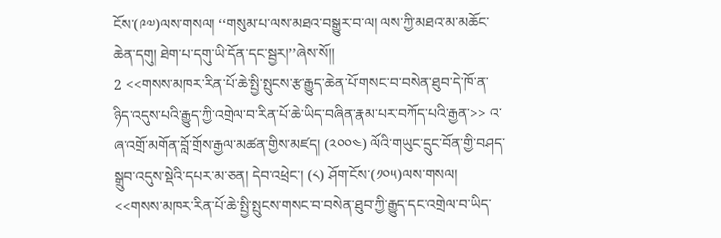ངོས་(༩༧)ལས་གསལ། ‘‘གསུམ་པ་ལས་མཐའ་བསྒྱུར་བ་ལ། ལས་ཀྱི་མཐའ་མ་མཆོང་ཆེན་དགུ། ཐེག་པ་དགུ་ཡི་དོན་དང་སྦྱར།’’ཞེས་སོ།།
2 <<གསས་མཁར་རིན་པོ་ཆེ་སྤྱི་སྤུངས་རྩ་རྒྱུད་ཆེན་པོ་གསང་བ་བསེན་ཐུབ་དེ་ཁོ་ན་ཉིད་འདུས་པའི་རྒྱུད་ཀྱི་འགྲེལ་བ་རིན་པོ་ཆེ་ཡིད་བཞིན་རྣམ་པར་བཀོད་པའི་རྒྱན་>> འ་ཞ་འགྲོ་མགོན་བློ་གྲོས་རྒྱལ་མཚན་གྱིས་མཛད། (༢༠༠༤) ལོའི་གཡུང་དྲུང་བོན་གྱི་བཤད་སྒྲུབ་འདུས་སྡེའི་དཔར་མ་ཅན། དེབ་འཕྲེང་། (༨) ཤོག་ངོས་(༡༠༥)ལས་གསལ། <<གསས་མཁར་རིན་པོ་ཆེ་སྤྱི་སྤུངས་གསང་བ་བསེན་ཐུབ་ཀྱི་རྒྱུད་དང་འགྲེལ་བ་ཡིད་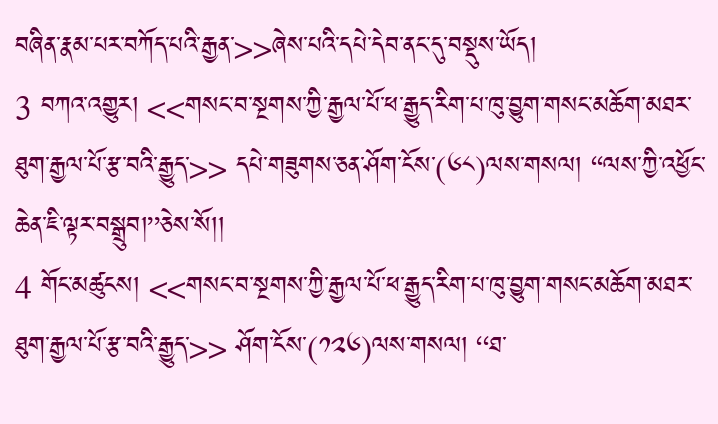བཞིན་རྣམ་པར་བཀོད་པའི་རྒྱན་>>ཞེས་པའི་དཔེ་དེབ་ནང་དུ་བསྡུས་ཡོད།
3 བཀའ་འགྱུར། <<གསང་བ་སྔགས་ཀྱི་རྒྱལ་པོ་ཕ་རྒྱུད་རིག་པ་ཁུ་བྱུག་གསང་མཆོག་མཐར་ཐུག་རྒྱལ་པོ་རྩ་བའི་རྒྱུད་>> དཔེ་གཟུགས་ཅན་ཤོག་ངོས་(༦༨)ལས་གསལ། ‘‘ལས་ཀྱི་འཕྱོང་ཆེན་ཇི་ལྟར་བསྒྲུབ།’’ཅེས་སོ།།
4 གོང་མཚུངས། <<གསང་བ་སྔགས་ཀྱི་རྒྱལ་པོ་ཕ་རྒྱུད་རིག་པ་ཁུ་བྱུག་གསང་མཆོག་མཐར་ཐུག་རྒྱལ་པོ་རྩ་བའི་རྒྱུད་>> ཤོག་ངོས་(༡༢༦)ལས་གསལ། ‘‘ཐ་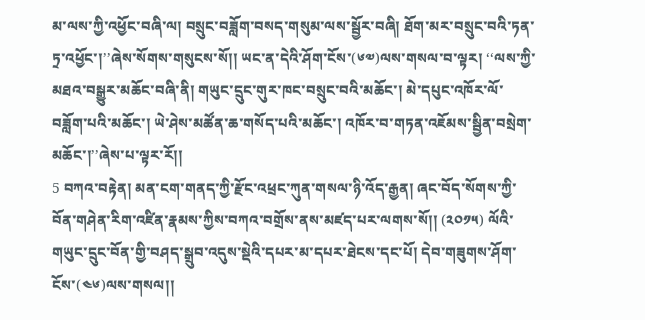མ་ལས་ཀྱི་འཕྱོང་བཞི་ལ། བསྲུང་བཟློག་བསད་གསུམ་ལས་སྦྱོར་བཞི། ཐོག་མར་བསྲུང་བའི་ཏན་ཏྲ་འཕྱོང་།’’ཞེས་སོགས་གསུངས་སོ།། ཡང་ན་དེའི་ཤོག་ངོས་(༦༧)ལས་གསལ་བ་ལྟར། ‘‘ལས་ཀྱི་མཐའ་བསྒྱུར་མཆོང་བཞི་ནི། གཡུང་དྲུང་གུར་ཁང་བསྲུང་བའི་མཆོང་། མེ་དཔུང་འཁོར་ལོ་བཟློག་པའི་མཆོང་། ཡེ་ཤེས་མཚོན་ཆ་གསོད་པའི་མཆོང་། འཁོར་བ་གཏན་འཇོམས་སྦྱིན་བསྲེག་མཆོང་།’’ཞེས་པ་ལྟར་རོ།།
5 བཀའ་བརྟེན། མན་ངག་གནད་ཀྱི་རྫོང་འཕྲང་ཀུན་གསལ་ཉི་འོད་རྒྱན། ཞང་བོད་སོགས་ཀྱི་བོན་གཤེན་རིག་འཛིན་རྣམས་ཀྱིས་བཀའ་བགྲོས་ནས་མཛད་པར་ལགས་སོ།། (༢༠༡༥) ལོའི་གཡུང་དྲུང་བོན་གྱི་བཤད་སྒྲུབ་འདུས་སྡེའི་དཔར་མ་དཔར་ཐེངས་དང་པོ། དེབ་གཟུགས་ཤོག་ངོས་(༤༦)ལས་གསལ།།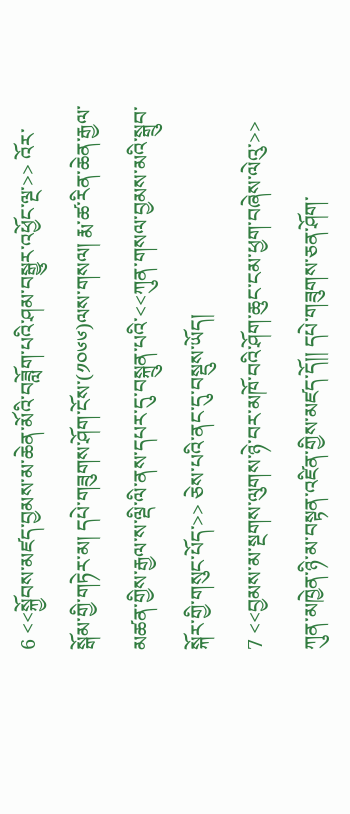6 <<སྐྱོབས་མཛད་བྱམས་མ་ཆེན་མོའི་བཟློག་པའི་ཤམ་བསྒྱུར་འཕྱོང་ལྔ་>> འོར་སྒོམ་གྱི་གཏེར་མ། དཔེ་གཟུགས་ཤོག་ངོས་(༡༠༦༦)ལས་གསལ། རྨ་ཚ་རིན་ཆེན་རྒྱལ་མཚན་གྱིས་རྒྱལ་ས་ལྡི་ལི་ནས་དཔར་དུ་བསྐྲུན་པའི་<<ཀུན་གསལ་བྱམས་མའི་སྒྲུབ་སྐོར་གྱི་གསུང་པོད་>> ཅེས་པའི་ནང་དུ་བསྡུས་ཡོད།
7 <<བྱམས་མ་སྔགས་ལུགས་ཉེ་བར་མཁོ་བའི་ཤོག་ཆུང་ངམ་ཕྱག་བཞེས་ལེའུ་>> ཀུན་མཁྱེན་ཉི་མ་བསྟན་འཛིན་གྱིས་མཛད་དོ།། དཔེ་གཟུགས་ཅན་ཤོག་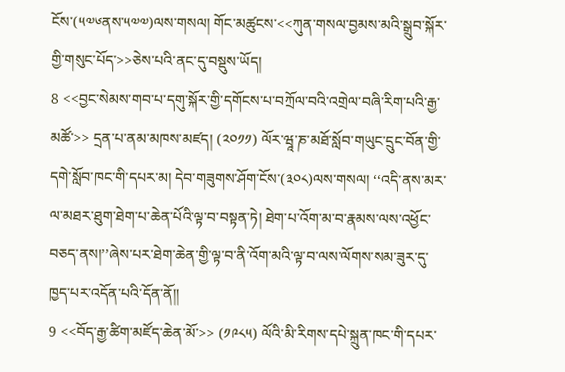ངོས་(༥༧༦ནས་༥༧༧)ལས་གསལ། གོང་མཚུངས་<<ཀུན་གསལ་བྱམས་མའི་སྒྲུབ་སྐོར་གྱི་གསུང་པོད་>>ཅེས་པའི་ནང་དུ་བསྡུས་ཡོད།
8 <<བྱང་སེམས་གབ་པ་དགུ་སྐོར་གྱི་དགོངས་པ་བཀྲོལ་བའི་འགྲེལ་བཞི་རིག་པའི་རྒྱ་མཚོ་>> དྲན་པ་ནམ་མཁས་མཛད། (༢༠༡༡) ལོར་ཝཱ་ཎ་མཐོ་སློབ་གཡུང་དྲུང་བོན་གྱི་དགེ་སློབ་ཁང་གི་དཔར་མ། དེབ་གཟུགས་ཤོག་ངོས་(༣༠༨)ལས་གསལ། ‘‘འདི་ནས་མར་ལ་མཐར་ཐུག་ཐེག་པ་ཆེན་པོའི་ལྟ་བ་བསྟན་ཏེ། ཐེག་པ་འོག་མ་བ་རྣམས་ལས་འཕྱོང་བཅད་ནས།’’ཞེས་པར་ཐེག་ཆེན་གྱི་ལྟ་བ་ནི་འོག་མའི་ལྟ་བ་ལས་ལོགས་སམ་ཟུར་དུ་ཁྱད་པར་འདོན་པའི་དོན་ནོ།།
9 <<བོད་རྒྱ་ཚིག་མཛོད་ཆེན་མོ་>> (༡༩༨༥) ལོའི་མི་རིགས་དཔེ་སྐྲུན་ཁང་གི་དཔར་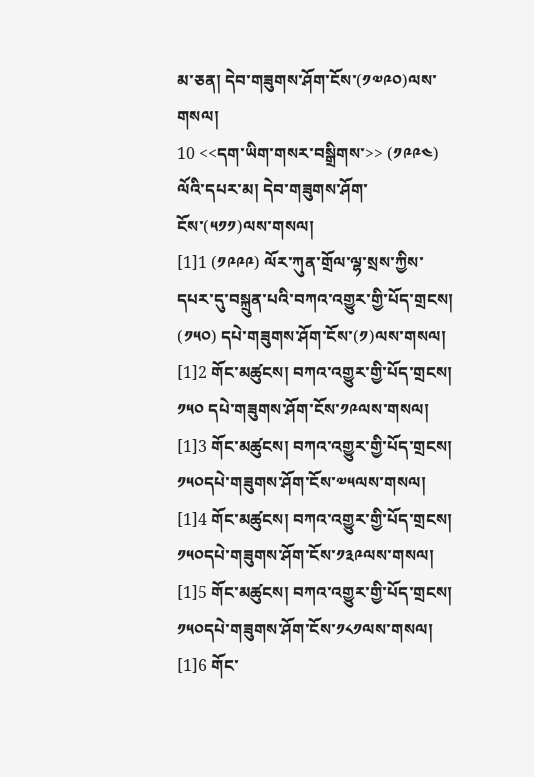མ་ཅན། དེབ་གཟུགས་ཤོག་ངོས་(༡༧༩༠)ལས་གསལ།
10 <<དག་ཡིག་གསར་བསྒྲིགས་>> (༡༩༩༤) ལོའི་དཔར་མ། དེབ་གཟུགས་ཤོག་ངོས་(༥༡༡)ལས་གསལ།
[1]1 (༡༩༩༩) ལོར་ཀུན་གྲོལ་ལྷ་སྲས་ཀྱིས་དཔར་དུ་བསྐྲུན་པའི་བཀའ་འགྱུར་གྱི་པོད་གྲངས། (༡༥༠) དཔེ་གཟུགས་ཤོག་ངོས་(༡)ལས་གསལ།
[1]2 གོང་མཚུངས། བཀའ་འགྱུར་གྱི་པོད་གྲངས། ༡༥༠ དཔེ་གཟུགས་ཤོག་ངོས་༡༩ལས་གསལ།
[1]3 གོང་མཚུངས། བཀའ་འགྱུར་གྱི་པོད་གྲངས། ༡༥༠དཔེ་གཟུགས་ཤོག་ངོས་༧༥ལས་གསལ།
[1]4 གོང་མཚུངས། བཀའ་འགྱུར་གྱི་པོད་གྲངས། ༡༥༠དཔེ་གཟུགས་ཤོག་ངོས་༡༣༩ལས་གསལ།
[1]5 གོང་མཚུངས། བཀའ་འགྱུར་གྱི་པོད་གྲངས། ༡༥༠དཔེ་གཟུགས་ཤོག་ངོས་༡༨༡ལས་གསལ།
[1]6 གོང་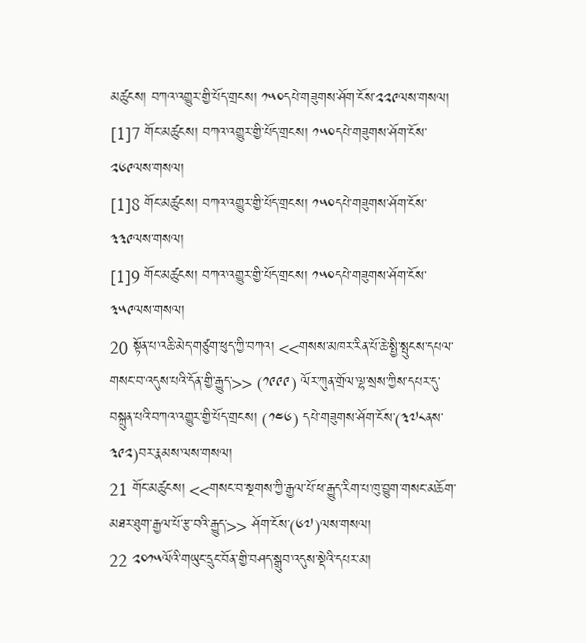མཚུངས། བཀའ་འགྱུར་གྱི་པོད་གྲངས། ༡༥༠དཔེ་གཟུགས་ཤོག་ངོས་༢༢༩ལས་གསལ།
[1]7 གོང་མཚུངས། བཀའ་འགྱུར་གྱི་པོད་གྲངས། ༡༥༠དཔེ་གཟུགས་ཤོག་ངོས་༢༦༩ལས་གསལ།
[1]8 གོང་མཚུངས། བཀའ་འགྱུར་གྱི་པོད་གྲངས། ༡༥༠དཔེ་གཟུགས་ཤོག་ངོས་༣༣༩ལས་གསལ།
[1]9 གོང་མཚུངས། བཀའ་འགྱུར་གྱི་པོད་གྲངས། ༡༥༠དཔེ་གཟུགས་ཤོག་ངོས་༣༥༩ལས་གསལ།
20 སྟོན་པ་འཆི་མེད་གཙུག་ཕུད་ཀྱི་བཀའ། <<གསས་མཁར་རིན་པོ་ཆེ་སྤྱི་སྤུངས་དཔལ་གསང་བ་འདུས་པའི་དོན་གྱི་རྒྱུད་>> (༡༩༩༩) ལོར་ཀུན་གྲོལ་ལྷ་སྲས་ཀྱིས་དཔར་དུ་བསྐྲུན་པའི་བཀའ་འགྱུར་གྱི་པོད་གྲངས། (༡༤༦) དཔེ་གཟུགས་ཤོག་ངོས་(༣༧༨ནས་༣༩༢)བར་རྣམས་ལས་གསལ།
21 གོང་མཚུངས། <<གསང་བ་སྔགས་ཀྱི་རྒྱལ་པོ་ཕ་རྒྱུད་རིག་པ་ཁུ་བྱུག་གསང་མཆོག་མཐར་ཐུག་རྒྱལ་པོ་རྩ་བའི་རྒྱུད་>> ཤོག་ངོས་(༦༧)ལས་གསལ།
22 ༢༠༡༥ལོའི་གཡུང་དྲུང་བོན་གྱི་བཤད་སྒྲུབ་འདུས་སྡེའི་དཔར་མ།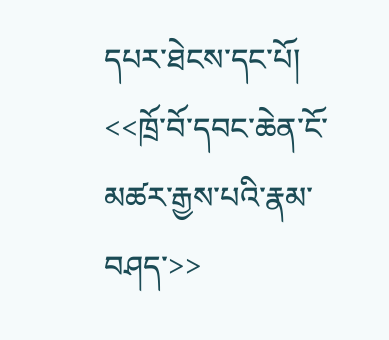དཔར་ཐེངས་དང་པོ། <<ཁྲོ་བོ་དབང་ཆེན་ངོ་མཚར་རྒྱས་པའི་རྣམ་བཤད་>>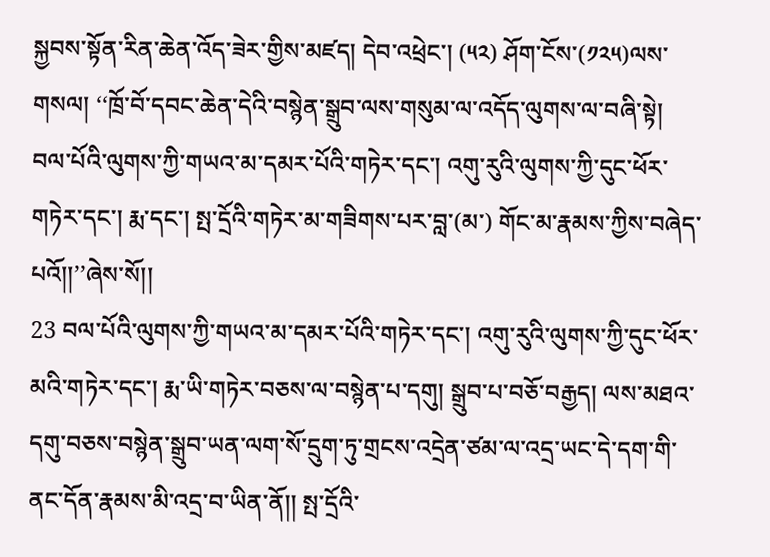སྐྱབས་སྟོན་རིན་ཆེན་འོད་ཟེར་གྱིས་མཛད། དེབ་འཕྲེང་། (༥༢) ཤོག་ངོས་(༡༢༥)ལས་གསལ། ‘‘ཁྲོ་བོ་དབང་ཆེན་དེའི་བསྙེན་སྒྲུབ་ལས་གསུམ་ལ་འདོད་ལུགས་ལ་བཞི་སྟེ། བལ་པོའི་ལུགས་ཀྱི་གཡའ་མ་དམར་པོའི་གཏེར་དང་། འགུ་རུའི་ལུགས་ཀྱི་དུང་ཕོར་གཏེར་དང་། རྨ་དང་། སྤ་དྲོའི་གཏེར་མ་གཟིགས་པར་བླ་(མ་) གོང་མ་རྣམས་ཀྱིས་བཞེད་པའོ།།’’ཞེས་སོ།།
23 བལ་པོའི་ལུགས་ཀྱི་གཡའ་མ་དམར་པོའི་གཏེར་དང་། འགུ་རུའི་ལུགས་ཀྱི་དུང་ཕོར་མའི་གཏེར་དང་། རྨ་ཡི་གཏེར་བཅས་ལ་བསྙེན་པ་དགུ། སྒྲུབ་པ་བཅོ་བརྒྱད། ལས་མཐའ་དགུ་བཅས་བསྙེན་སྒྲུབ་ཡན་ལག་སོ་དྲུག་ཏུ་གྲངས་འདྲེན་ཙམ་ལ་འདྲ་ཡང་དེ་དག་གི་ནང་དོན་རྣམས་མི་འདྲ་བ་ཡིན་ནོ།། སྤ་དྲོའི་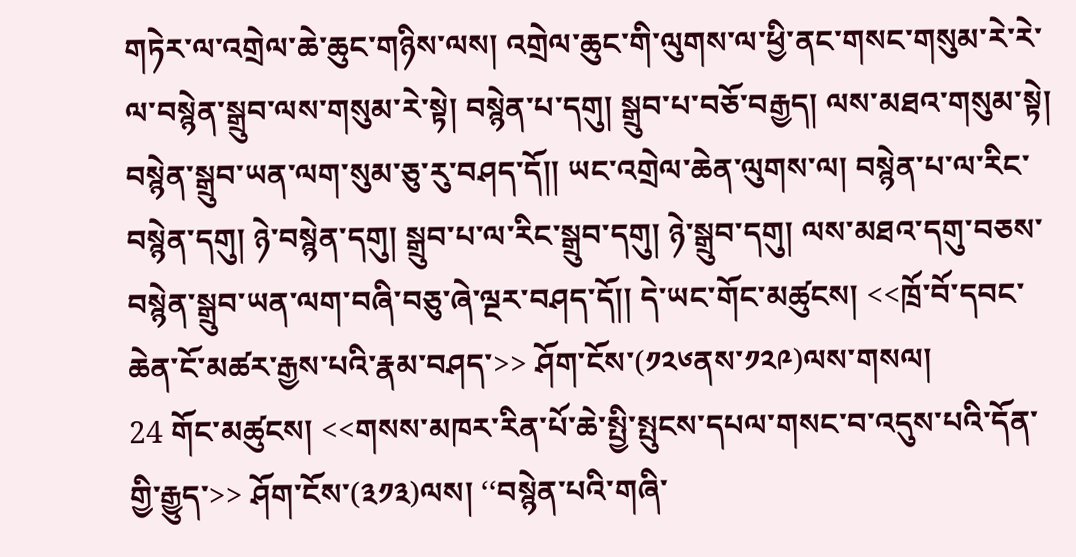གཏེར་ལ་འགྲེལ་ཆེ་ཆུང་གཉིས་ལས། འགྲེལ་ཆུང་གི་ལུགས་ལ་ཕྱི་ནང་གསང་གསུམ་རེ་རེ་ལ་བསྙེན་སྒྲུབ་ལས་གསུམ་རེ་སྟེ། བསྙེན་པ་དགུ། སྒྲུབ་པ་བཅོ་བརྒྱད། ལས་མཐའ་གསུམ་སྟེ། བསྙེན་སྒྲུབ་ཡན་ལག་སུམ་ཅུ་རུ་བཤད་དོ།། ཡང་འགྲེལ་ཆེན་ལུགས་ལ། བསྙེན་པ་ལ་རིང་བསྙེན་དགུ། ཉེ་བསྙེན་དགུ། སྒྲུབ་པ་ལ་རིང་སྒྲུབ་དགུ། ཉེ་སྒྲུབ་དགུ། ལས་མཐའ་དགུ་བཅས་བསྙེན་སྒྲུབ་ཡན་ལག་བཞི་བཅུ་ཞེ་ལྔར་བཤད་དོ།། དེ་ཡང་གོང་མཚུངས། <<ཁྲོ་བོ་དབང་ཆེན་ངོ་མཚར་རྒྱས་པའི་རྣམ་བཤད་>> ཤོག་ངོས་(༡༢༦ནས་༡༢༩)ལས་གསལ།
24 གོང་མཚུངས། <<གསས་མཁར་རིན་པོ་ཆེ་སྤྱི་སྤུངས་དཔལ་གསང་བ་འདུས་པའི་དོན་གྱི་རྒྱུད་>> ཤོག་ངོས་(༣༡༣)ལས། ‘‘བསྙེན་པའི་གཞི་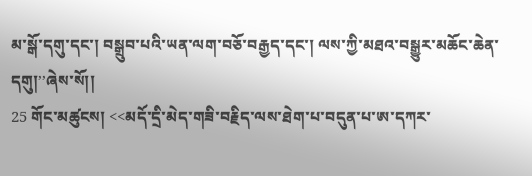མ་སྒོ་དགུ་དང་། བསྒྲུབ་པའི་ཡན་ལག་བཅོ་བརྒྱད་དང་། ལས་ཀྱི་མཐའ་བསྒྱུར་མཆོང་ཆེན་དགུ།’’ཞེས་སོ།།
25 གོང་མཚུངས། <<མདོ་དྲི་མེད་གཟི་བརྗིད་ལས་ཐེག་པ་བདུན་པ་ཨ་དཀར་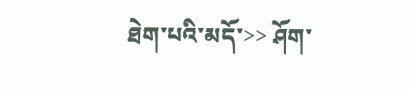ཐེག་པའི་མདོ་>> ཤོག་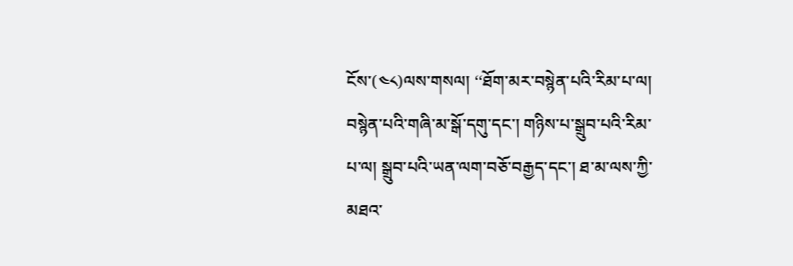ངོས་(༤༨)ལས་གསལ། ‘‘ཐོག་མར་བསྙེན་པའི་རིམ་པ་ལ། བསྙེན་པའི་གཞི་མ་སྒོ་དགུ་དང་། གཉིས་པ་སྒྲུབ་པའི་རིམ་པ་ལ། སྒྲུབ་པའི་ཡན་ལག་བཅོ་བརྒྱད་དང་། ཐ་མ་ལས་ཀྱི་མཐའ་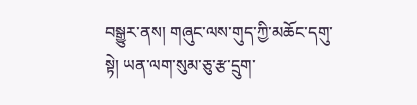བསྒྱུར་ནས། གཞུང་ལས་གུད་ཀྱི་མཆོང་དགུ་སྟེ། ཡན་ལག་སུམ་ཅུ་རྩ་དྲུག་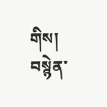གིས། བསྙེན་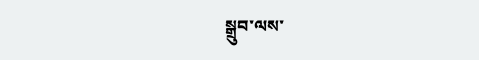སྒྲུབ་ལས་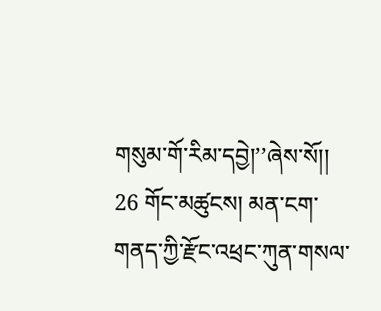གསུམ་གོ་རིམ་དབྱེ།’’ཞེས་སོ།།
26 གོང་མཚུངས། མན་ངག་གནད་ཀྱི་རྫོང་འཕྲང་ཀུན་གསལ་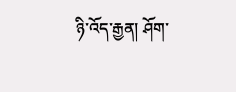ཉི་འོད་རྒྱན། ཤོག་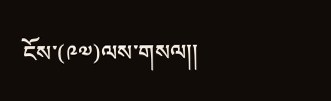ངོས་(༩༧)ལས་གསལ།།